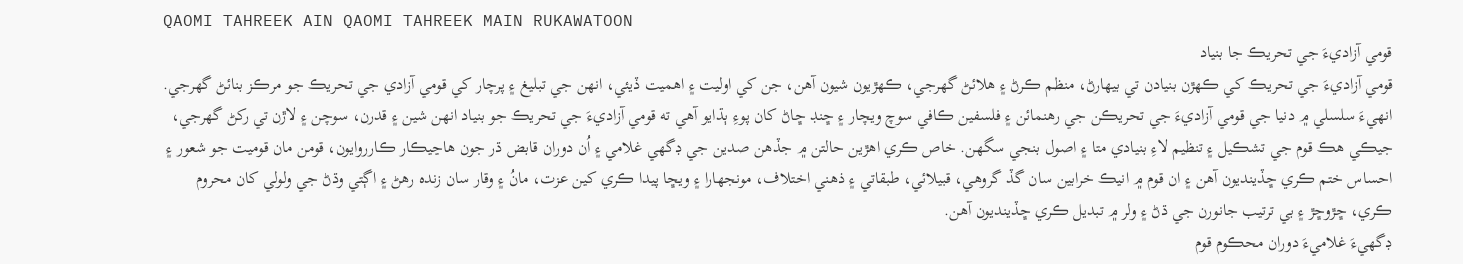QAOMI TAHREEK AIN QAOMI TAHREEK MAIN RUKAWATOON
قومي آزاديءَ جي تحريڪ جا بنياد
قومي آزاديءَ جي تحريڪ کي ڪهڙن بنيادن تي بيهارڻ، منظم ڪرڻ ۽ هلائڻ گهرجي، ڪهڙيون شيون آهن، جن کي اوليت ۽ اهميت ڏيئي، انهن جي تبليغ ۽ پرچار کي قومي آزادي جي تحريڪ جو مرڪز بنائڻ گهرجي. انهيءَ سلسلي ۾ دنيا جي قومي آزاديءَ جي تحريڪن جي رهنمائن ۽ فلسفين ڪافي سوچ ويچار ۽ ڇنڊ ڇاڻ کان پوءِ ٻڌايو آهي ته قومي آزاديءَ جي تحريڪ جو بنياد انهن شين ۽ قدرن، سوچن ۽ لاڙن تي رکڻ گهرجي، جيڪي هڪ قوم جي تشڪيل ۽ تنظيم لاءِ بنيادي متا ۽ اصول بنجي سگهن. خاص ڪري اهڙين حالتن ۾ جڏهن صدين جي ڊگهي غلامي ۽ اُن دوران قابض ڌر جون هاڃيڪار ڪارروايون، قومن مان قوميت جو شعور ۽ احساس ختم ڪري ڇڏينديون آهن ۽ ان قوم ۾ انيڪ خرابين سان گڏ گروهي، قبيلائي، طبقاتي ۽ ذهني اختلاف، مونجهارا ۽ ويڇا پيدا ڪري کين عزت، مانُ ۽ وقار سان زنده رهڻ ۽ اڳتي وڌڻ جي ولولي کان محروم ڪري، ڇڙوڇڙ ۽ بي ترتيب جانورن جي ڌڻ ۽ ولر ۾ تبديل ڪري ڇڏينديون آهن.
ڊگهيءَ غلاميءَ دوران محڪوم قوم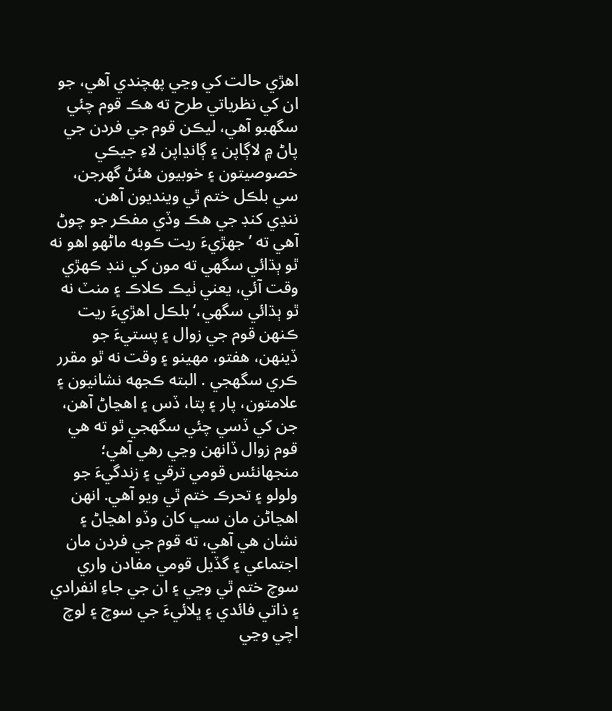اهڙي حالت کي وڃي پهچندي آهي، جو ان کي نظرياتي طرح ته هڪ قوم چئي سگهبو آهي، ليڪن قوم جي فردن جي پاڻ ۾ لاڳاپن ۽ ڳانڍاپن لاءِ جيڪي خصوصيتون ۽ خوبيون هئڻ گهرجن، سي بلڪل ختم ٿي وينديون آهن.
ننڍي کنڊ جي هڪ وڏي مفڪر جو چوڻ آهي ته ’جهڙيءَ ريت ڪوبه ماڻهو اهو نه ٿو ٻڌائي سگهي ته مون کي ننڊ ڪهڙي وقت آئي، يعني ٺيڪ ڪلاڪ ۽ منٽ نه ٿو ٻڌائي سگهي،‘ بلڪل اهڙيءَ ريت ڪنهن قوم جي زوال ۽ پستيءَ جو ڏينهن، هفتو، مهينو ۽ وقت نه ٿو مقرر ڪري سگهجي . البته ڪجهه نشانيون ۽ علامتون، پار ۽ پتا، ڏس ۽ اهڃاڻ آهن، جن کي ڏسي چئي سگهجي ٿو ته هي قوم زوال ڏانهن وڃي رهي آهي؛ منجهانئس قومي ترقي ۽ زندگيءَ جو ولولو ۽ تحرڪ ختم ٿي ويو آهي. انهن اهڃاڻن مان سڀ کان وڏو اهڃاڻ ۽ نشان هي آهي، ته قوم جي فردن مان اجتماعي ۽ گڏيل قومي مفادن واري سوچ ختم ٿي وڃي ۽ ان جي جاءِ انفرادي ۽ ذاتي فائدي ۽ ڀلائيءَ جي سوچ ۽ لوچ اچي وڃي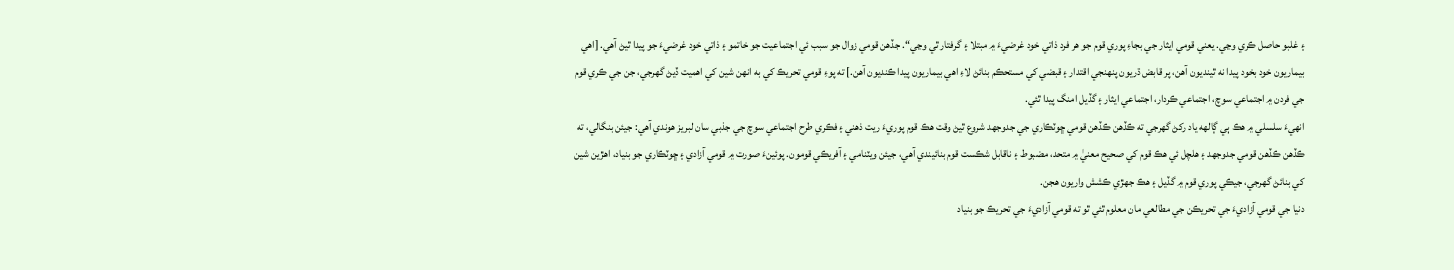۽ غلبو حاصل ڪري وڃي. يعني قومي ايثار جي بجاءِ پوري قوم جو هر فرد ذاتي خود غرضيءَ ۾ مبتلا ۽ گرفتار ٿي وڃي“. جڏهن قومي زوال جو سبب ئي اجتماعيت جو خاتمو ۽ ذاتي خود غرضيءَ جو پيدا ٿيڻ آهي. [اهي بيماريون خود بخود پيدا نه ٿينديون آهن، پر قابض ڌريون پنهنجي اقتدار ۽ قبضي کي مستحڪم بنائڻ لاءِ اهي بيماريون پيدا ڪنديون آهن.] ته پوءِ قومي تحريڪ کي به انهن شين کي اهميت ڏيڻ گهرجي، جن جي ڪري قوم جي فردن ۾ اجتماعي سوچ، اجتماعي ڪردار، اجتماعي ايثار ۽ گڏيل امنگ پيدا ٿئي.
انهيءَ سلسلي ۾ هڪ ٻي ڳالهه ياد رکڻ گهرجي ته ڪڏهن ڪڏهن قومي ڇوٽڪاري جي جدوجهد شروع ٿيڻ وقت هڪ قوم پوريءَ ريت ذهني ۽ فڪري طرح اجتماعي سوچ جي جذبي سان لبريز هوندي آهي: جيئن بنگالي، ته ڪڏهن ڪڏهن قومي جدوجهد ۽ هلچل ئي هڪ قوم کي صحيح معنيٰ ۾ متحد، مضبوط ۽ ناقابل شڪست قوم بنائيندي آهي، جيئن ويٽنامي ۽ آفريڪي قومون. پوئينءَ صورت ۾ قومي آزادي ۽ ڇوٽڪاري جو بنياد، اهڙين شين کي بنائڻ گهرجي، جيڪي پوري قوم ۾ گڏيل ۽ هڪ جهڙي ڪشش واريون هجن.
دنيا جي قومي آزاديءَ جي تحريڪن جي مطالعي مان معلوم ٿئي ٿو ته قومي آزاديءَ جي تحريڪ جو بنياد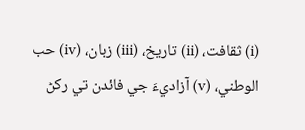(i) ثقافت، (ii) تاريخ، (iii) زبان، (iv) حب الوطني، (v) آزاديءَ جي فائدن تي رکڻ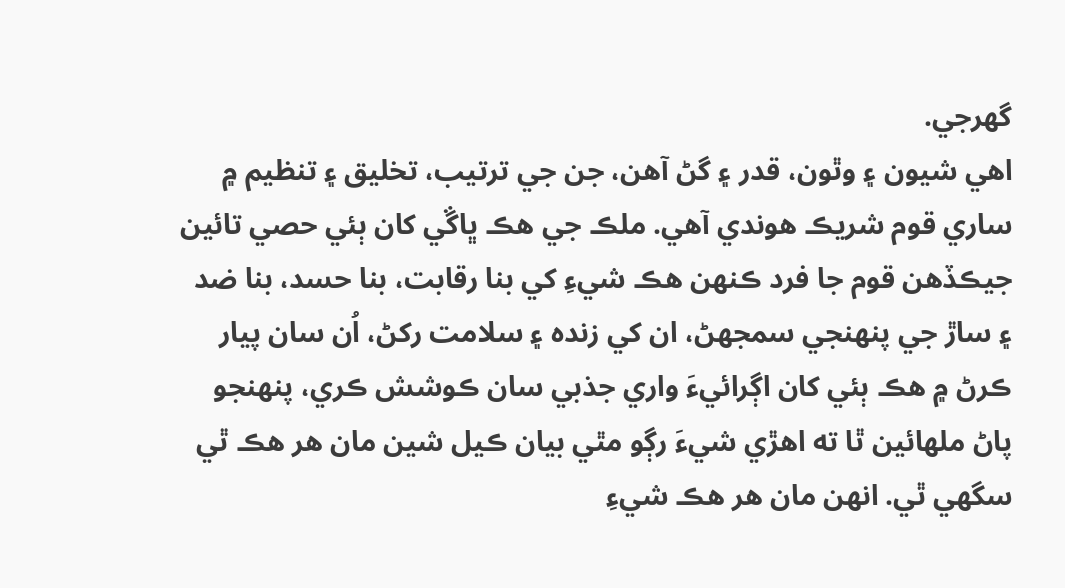گهرجي.
اهي شيون ۽ وٿون، قدر ۽ گڻ آهن، جن جي ترتيب، تخليق ۽ تنظيم ۾ ساري قوم شريڪ هوندي آهي. ملڪ جي هڪ ڀاڱي کان ٻئي حصي تائين جيڪڏهن قوم جا فرد ڪنهن هڪ شيءِ کي بنا رقابت، بنا حسد، بنا ضد ۽ ساڙ جي پنهنجي سمجهڻ، ان کي زنده ۽ سلامت رکڻ، اُن سان پيار ڪرڻ ۾ هڪ ٻئي کان اڳرائيءَ واري جذبي سان ڪوشش ڪري، پنهنجو پاڻ ملهائين ٿا ته اهڙي شيءَ رڳو مٿي بيان ڪيل شين مان هر هڪ ٿي سگهي ٿي. انهن مان هر هڪ شيءِ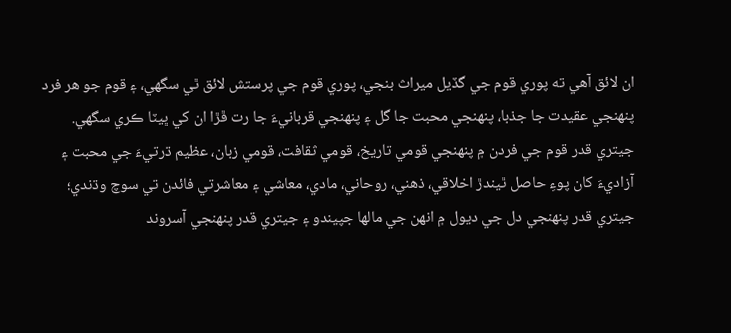ان لائق آهي ته پوري قوم جي گڏيل ميراث بنجي، پوري قوم جي پرستش لائق ٿي سگهي، ۽ قوم جو هر فرد پنهنجي عقيدت جا جذبا، پنهنجي محبت جا گل ۽ پنهنجي قربانيءَ جا رت ڦڙا ان کي ڀيٽا ڪري سگهي. جيتري قدر قوم جي فردن ۾ پنهنجي قومي تاريخ، قومي ثقافت، قومي زبان، عظيم ڌرتيءَ جي محبت ۽ آزاديءَ کان پوءِ حاصل ٿيندڙ اخلاقي، ذهني، روحاني، مادي، معاشي ۽ معاشرتي فائدن تي سوچ وڌندي؛ جيتري قدر پنهنجي دل جي ديول ۾ انهن جي مالها جپيندو ۽ جيتري قدر پنهنجي آسروند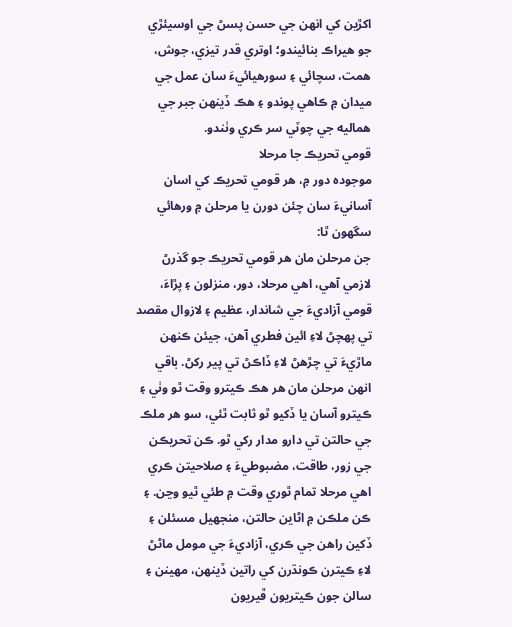اکڙين کي انهن جي حسن پسڻ جي اوسيئڙي جو هيراڪ بنائيندو؛ اوتري قدر تيزي، جوش، همت، سچائي ۽ سورهيائيءَ سان عمل جي ميدان ۾ ڪاهي پوندو ۽ هڪ ڏينهن جبر جي هماليه جي چوٽي سر ڪري وٺندو.
قومي تحريڪ جا مرحلا
موجوده دور ۾، هر قومي تحريڪ کي اسان آسانيءَ سان چئن دورن يا مرحلن ۾ ورهائي سگهون ٿا:
جن مرحلن مان هر قومي تحريڪ جو گذرڻ لازمي آهي، اهي مرحلا، دور، منزلون ۽ پڙاءَ، قومي آزاديءَ جي شاندار، عظيم ۽ لازوال مقصد تي پهچڻ لاءِ ائين فطري آهن، جيئن ڪنهن ماڙيءَ تي چڙهڻ لاءِ ڏاڪڻ تي پير رکڻ. باقي انهن مرحلن مان هر هڪ ڪيترو وقت ٿو وٺي ۽ ڪيترو آسان يا ڏکيو ٿو ثابت ٿئي، سو هر ملڪ جي حالتن تي دارو مدار رکي ٿو. ڪن تحريڪن جي زور، طاقت، مضبوطيءَ ۽ صلاحيتن ڪري اهي مرحلا تمام ٿوري وقت ۾ طئي ٿيو وڃن. ۽ ڪن ملڪن ۾ اڻاين حالتن، منجهيل مسئلن ۽ ڏکين راهن جي ڪري، آزاديءَ جي مومل ماڻڻ لاءِ ڪيترن ڪونڌرن کي راتين ڏينهن، مهينن ۽ سالن جون ڪيتريون ڦيريون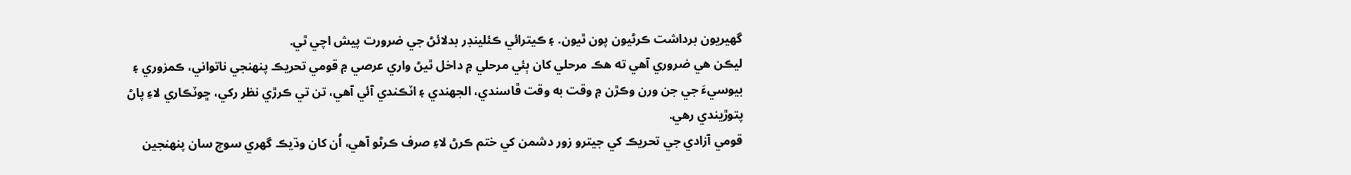گهيريون برداشت ڪرڻيون پون ٿيون. ۽ ڪيترائي ڪئلينڊر بدلائڻ جي ضرورت پيش اچي ٿي.
ليڪن هي ضروري آهي ته هڪ مرحلي کان ٻئي مرحلي ۾ داخل ٿيڻ واري عرصي ۾ قومي تحريڪ پنهنجي ناتواني، ڪمزوري ۽ بيوسيءَ جي جن ورن وڪڙن ۾ وقت به وقت ڦاسندي، الجهندي ۽ اٽڪندي آئي آهي، تن تي ڪرڙي نظر رکي، ڇوٽڪاري لاءِ پاڻ پتوڙيندي رهي.
قومي آزادي جي تحريڪ کي جيترو زور دشمن کي ختم ڪرڻ لاءِ صرف ڪرڻو آهي، اُن کان وڌيڪ گهري سوچ سان پنهنجين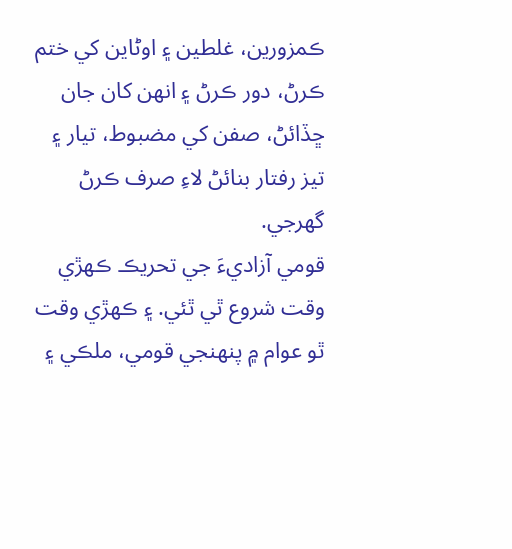ڪمزورين، غلطين ۽ اوڻاين کي ختم ڪرڻ، دور ڪرڻ ۽ انهن کان جان ڇڏائڻ، صفن کي مضبوط، تيار ۽ تيز رفتار بنائڻ لاءِ صرف ڪرڻ گهرجي.
قومي آزاديءَ جي تحريڪ ڪهڙي وقت شروع ٿي ٿئي. ۽ ڪهڙي وقت ٿو عوام ۾ پنهنجي قومي، ملڪي ۽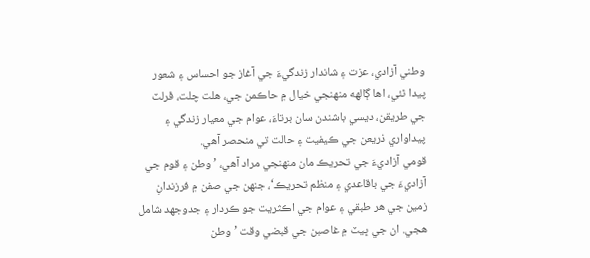وطني آزادي، عزت ۽ شاندار زندگيءَ جي آغاز جو احساس ۽ شعور پيدا ٿئي، اها ڳالهه منهنجي خيال ۾ حاڪمن جي، هلت چلت، ڦرلٽ جي طريقن، ديسي باشندن سان برتاءَ، عوام جي معيار زندگي ۽ پيداواري ذريعن جي ڪيفيت ۽ حالت تي منحصر آهي.
قومي آزاديءَ جي تحريڪ مان منهنجي مراد آهي، ’وطن ۽ قوم جي آزاديءَ جي باقاعدي ۽ منظم تحريڪ‘، جنهن جي صفن ۾ فرزندانِ زمين جي هر طبقي ۽ عوام جي اڪثريت جو ڪردار ۽ جدوجهد شامل هجي. ان جي ڀيٽ ۾ غاصبن جي قبضي وقت ’وطن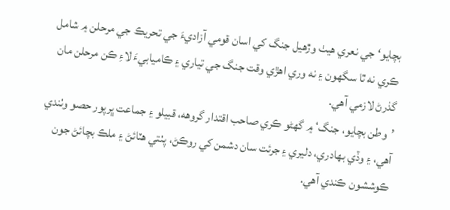بچايو‘ جي نعري هيٺ وڙهيل جنگ کي اسان قومي آزاديءَ جي تحريڪ جي مرحلن ۾ شامل ڪري نه ٿا سگهون ۽ نه وري اهڙي وقت جنگ جي تياري ۽ ڪاميابيءَ لاءِ ڪن مرحلن مان گذرڻ لازمي آهي.
’وطن بچايو، جنگ‘ ۾ گهڻو ڪري صاحب اقتدار گروهه، قبيلو ۽ جماعت ڀرپور حصو وٺندي آهي، ۽ وڏي بهادري، دليري ۽ جرئت سان دشمن کي روڪڻ، پٺتي هٽائڻ ۽ ملڪ بچائڻ جون ڪوششون ڪندي آهي.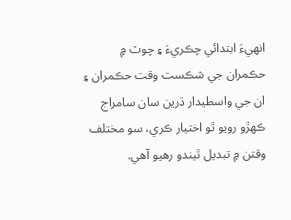انهيءَ ابتدائي چڪريءَ ۽ چوٽ ۾ حڪمران جي شڪست وقت حڪمران ۽ ان جي واسطيدار ڌرين سان سامراج ڪهڙو رويو ٿو اختيار ڪري، سو مختلف وقتن ۾ تبديل ٿيندو رهيو آهي.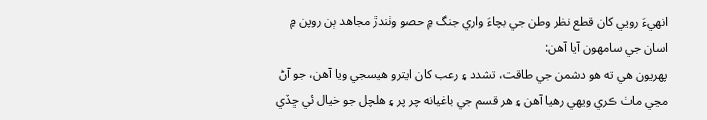انهيءَ رويي کان قطع نظر وطن جي بچاءَ واري جنگ ۾ حصو وٺندڙ مجاهد ٻن روپن ۾ اسان جي سامهون آيا آهن:
پهريون هي ته هو دشمن جي طاقت، تشدد ۽ رعب کان ايترو هيسجي ويا آهن، جو آڻ مڃي ماٺ ڪري ويهي رهيا آهن ۽ هر قسم جي باغيانه چر پر ۽ هلچل جو خيال ئي ڇڏي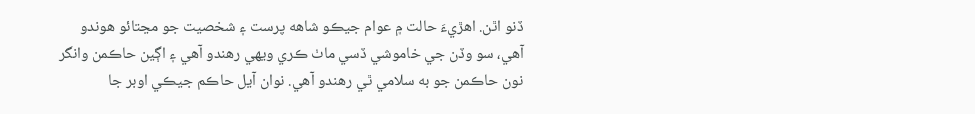ڏنو اٿن. اهڙيءَ حالت ۾ عوام جيڪو شاهه پرست ۽ شخصيت جو مڃتائو هوندو آهي، سو وڏن جي خاموشي ڏسي ماٺ ڪري ويهي رهندو آهي ۽ اڳين حاڪمن وانگر نون حاڪمن جو به سلامي ٿي رهندو آهي. نوان آيل حاڪم جيڪي اوبر جا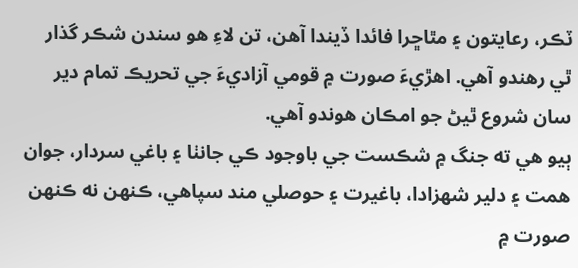ٽڪر، رعايتون ۽ مٿاڇرا فائدا ڏيندا آهن، تن لاءِ هو سندن شڪر گذار ٿي رهندو آهي. اهڙيءَ صورت ۾ قومي آزاديءَ جي تحريڪ تمام دير سان شروع ٿيڻ جو امڪان هوندو آهي.
ٻيو هي ته جنگ ۾ شڪست جي باوجود ڪي جانٺا ۽ باغي سردار، جوان همت ۽ دلير شهزادا، باغيرت ۽ حوصلي مند سپاهي، ڪنهن نه ڪنهن صورت ۾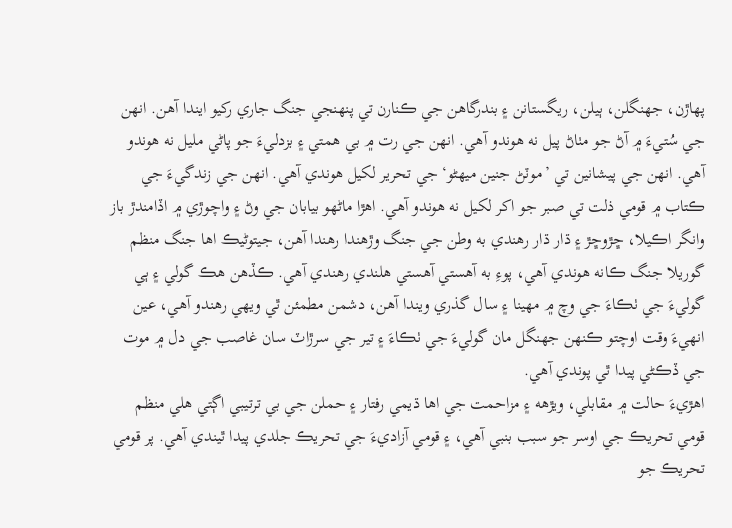پهاڙن، جهنگلن، ٻيلن، ريگستانن ۽ بندرگاهن جي ڪنارن تي پنهنجي جنگ جاري رکيو ايندا آهن. انهن جي سُتيءَ ۾ آڻ جو مٺاڻ پيل نه هوندو آهي. انهن جي رت ۾ بي همتي ۽ بزدليءَ جو پاڻي مليل نه هوندو آهي. انهن جي پيشانين تي ’موٽڻ جنين ميهڻو‘ جي تحرير لکيل هوندي آهي. انهن جي زندگيءَ جي ڪتاب ۾ قومي ذلت تي صبر جو اکر لکيل نه هوندو آهي. اهڙا ماڻهو بيابان جي وڻ ۽ واچوڙي ۾ اڏامندڙ باز وانگر اڪيلا، ڇڙوڇڙ ۽ ڌار ڌار رهندي به وطن جي جنگ وڙهندا رهندا آهن، جيتوڻيڪ اها جنگ منظم گوريلا جنگ ڪانه هوندي آهي، پوءِ به آهستي آهستي هلندي رهندي آهي. ڪڏهن هڪ گولي ۽ ٻي گوليءَ جي ٺڪاءَ جي وچ ۾ مهينا ۽ سال گذري ويندا آهن، دشمن مطمئن ٿي ويهي رهندو آهي، عين انهيءَ وقت اوچتو ڪنهن جهنگل مان گوليءَ جي ٺڪاءَ ۽ تير جي سرڙاٽ سان غاصب جي دل ۾ موت جي ڏڪڻي پيدا ٿي پوندي آهي.
اهڙيءَ حالت ۾ مقابلي، ويڙهه ۽ مزاحمت جي اها ڌيمي رفتار ۽ حملن جي بي ترتيبي اڳتي هلي منظم قومي تحريڪ جي اوسر جو سبب بنبي آهي، ۽ قومي آزاديءَ جي تحريڪ جلدي پيدا ٿيندي آهي. پر قومي تحريڪ جو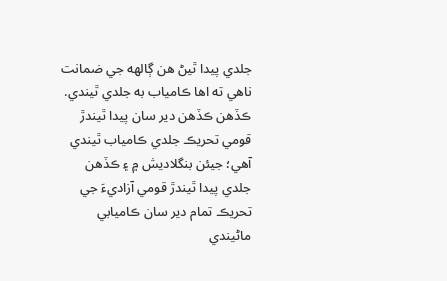جلدي پيدا ٿيڻ هن ڳالهه جي ضمانت ناهي ته اها ڪامياب به جلدي ٿيندي. ڪڏهن ڪڏهن دير سان پيدا ٿيندڙ قومي تحريڪ جلدي ڪامياب ٿيندي آهي؛ جيئن بنگلاديش ۾ ۽ ڪڏهن جلدي پيدا ٿيندڙ قومي آزاديءَ جي تحريڪ تمام دير سان ڪاميابي ماڻيندي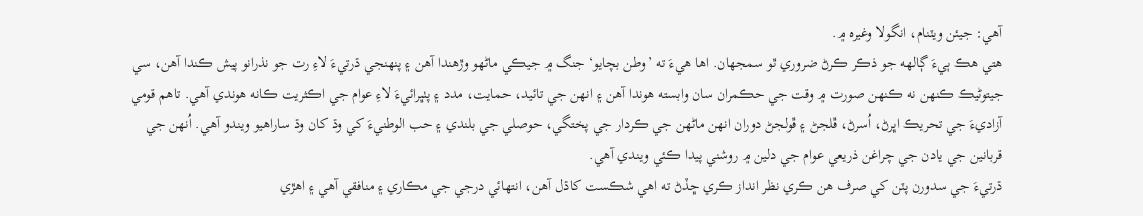آهي: جيئن ويٽنام، انگولا وغيره ۾.
هتي هڪ ٻيءَ ڳالهه جو ذڪر ڪرڻ ضروري ٿو سمجهان. اها هيءَ ته ’وطن بچايو‘ جنگ ۾ جيڪي ماڻهو وڙهندا آهن ۽ پنهنجي ڌرتيءَ لاءِ رت جو نذرانو پيش ڪندا آهن، سي جيتوڻيڪ ڪنهن نه ڪنهن صورت ۾ وقت جي حڪمران سان وابسته هوندا آهن ۽ انهن جي تائيد، حمايت، مدد ۽ پٺڀرائيءَ لاءِ عوام جي اڪثريت ڪانه هوندي آهي. تاهم قومي آزاديءَ جي تحريڪ اڀرڻ، اُسرڻ، ڦلجڻ ۽ ڦولجڻ دوران انهن ماڻهن جي ڪردار جي پختگي، حوصلي جي بلندي ۽ حب الوطنيءَ کي وڌ کان وڌ ساراهيو ويندو آهي. اُنهن جي قربانين جي يادن جي چراغن ذريعي عوام جي دلين ۾ روشني پيدا ڪئي ويندي آهي.
ڌرتيءَ جي سدورن پٽن کي صرف هن ڪري نظر انداز ڪري ڇڏڻ ته اهي شڪست کاڌل آهن، انتهائي درجي جي مڪاري ۽ منافقي آهي ۽ اهڙي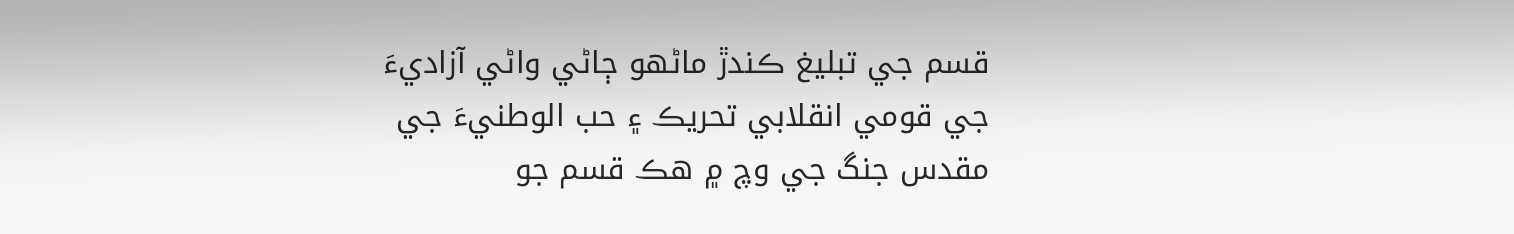قسم جي تبليغ ڪندڙ ماڻهو ڄاڻي واڻي آزاديءَ جي قومي انقلابي تحريڪ ۽ حب الوطنيءَ جي مقدس جنگ جي وچ ۾ هڪ قسم جو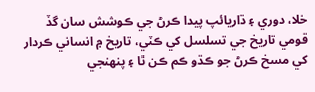خلا، دوري ۽ ڌاريائپ پيدا ڪرڻ جي ڪوشش سان گڏ قومي تاريخ جي تسلسل کي ڪٽي، تاريخ ۾ انساني ڪردار کي مسخ ڪرڻ جو ڪڌو ڪم ڪن ٿا ۽ پنهنجي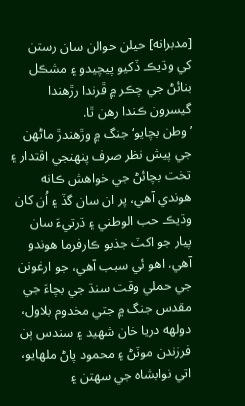[مدبرانه] حيلن حوالن سان رستن کي وڌيڪ ڏکيو پيچيدو ۽ مشڪل بنائڻ جي چڪر ۾ ڦرندا رڙهندا گيسرون ڪندا رهن ٿا.
’وطن بچايو‘ جنگ ۾ وڙهندڙ ماڻهن جي پيش نظر صرف پنهنجي اقتدار ۽ تخت بچائڻ جي خواهش ڪانه هوندي آهي، پر ان سان گڏ ۽ اُن کان وڌيڪ حب الوطني ۽ ڌرتيءَ سان پيار جو اکٽ جذبو ڪارفرما هوندو آهي. اهو ئي سبب آهي، جو ارغونن جي حملي وقت سنڌ جي بچاءَ جي مقدس جنگ ۾ جتي مخدوم بلاول، دولهه دريا خان شهيد ۽ سندس ٻن فرزندن موٽڻ ۽ محمود پاڻ ملهايو، اتي نوابشاه جي سهتن ۽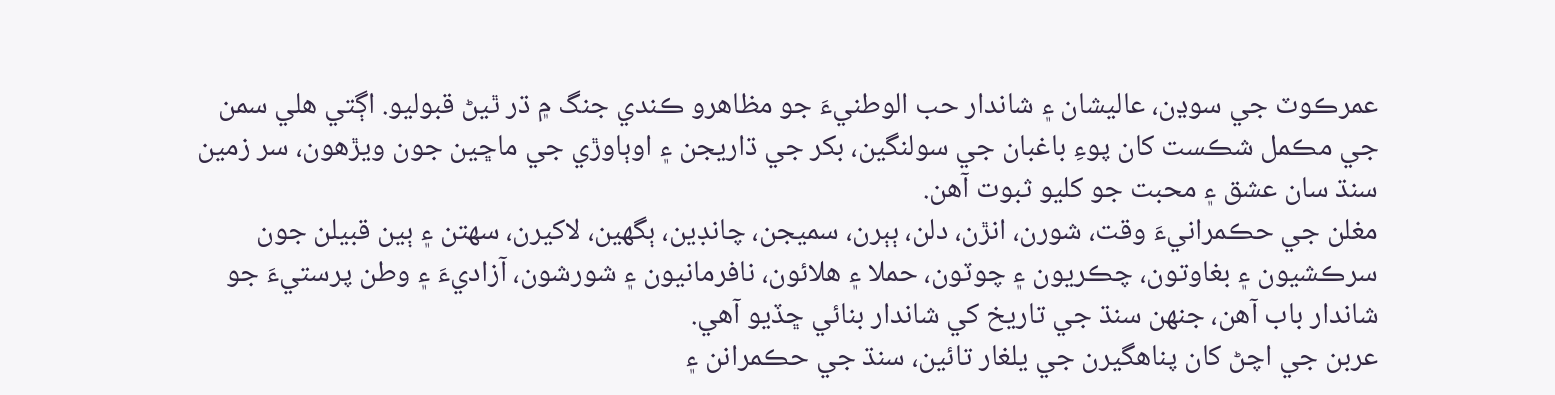عمرڪوٽ جي سوڍن، عاليشان ۽ شاندار حب الوطنيءَ جو مظاهرو ڪندي جنگ ۾ ڌر ٿيڻ قبوليو. اڳتي هلي سمن جي مڪمل شڪست کان پوءِ باغبان جي سولنگين، بکر جي ڌاريجن ۽ اوٻاوڙي جي ماڇين جون ويڙهون، سر زمين سنڌ سان عشق ۽ محبت جو کليو ثبوت آهن.
مغلن جي حڪمرانيءَ وقت، شورن، انڙن، دلن، ٻٻرن، سميجن، چانڊين، ٻگهين، لاکيرن، سهتن ۽ ٻين قبيلن جون سرڪشيون ۽ بغاوتون، چڪريون ۽ چوٽون، حملا ۽ هلائون، نافرمانيون ۽ شورشون، آزاديءَ ۽ وطن پرستيءَ جو شاندار باب آهن، جنهن سنڌ جي تاريخ کي شاندار بنائي ڇڏيو آهي.
عربن جي اچڻ کان پناهگيرن جي يلغار تائين، سنڌ جي حڪمرانن ۽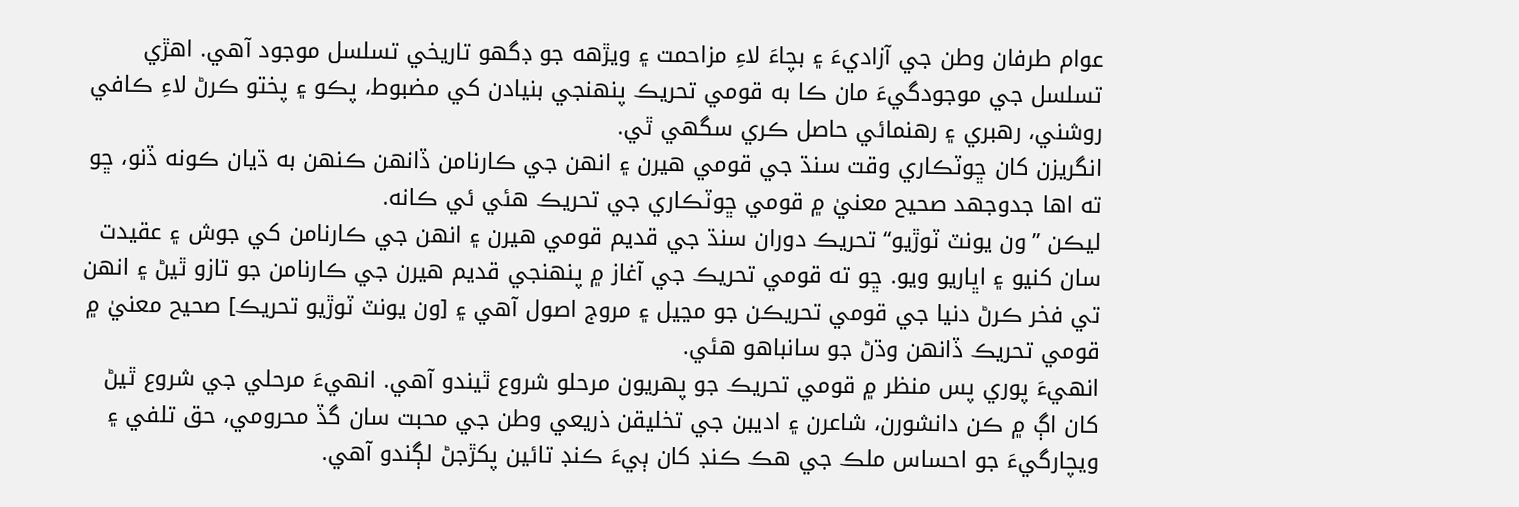عوام طرفان وطن جي آزاديءَ ۽ بچاءَ لاءِ مزاحمت ۽ ويڙهه جو ڊگهو تاريخي تسلسل موجود آهي. اهڙي تسلسل جي موجودگيءَ مان ڪا به قومي تحريڪ پنهنجي بنيادن کي مضبوط، پڪو ۽ پختو ڪرڻ لاءِ ڪافي روشني، رهبري ۽ رهنمائي حاصل ڪري سگهي ٿي.
انگريزن کان ڇوٽڪاري وقت سنڌ جي قومي هيرن ۽ انهن جي ڪارنامن ڏانهن ڪنهن به ڌيان ڪونه ڏنو، ڇو ته اها جدوجهد صحيح معنيٰ ۾ قومي ڇوٽڪاري جي تحريڪ هئي ئي ڪانه.
ليڪن ”ون يونٽ ٽوڙيو“ تحريڪ دوران سنڌ جي قديم قومي هيرن ۽ انهن جي ڪارنامن کي جوش ۽ عقيدت سان کنيو ۽ اڀاريو ويو. ڇو ته قومي تحريڪ جي آغاز ۾ پنهنجي قديم هيرن جي ڪارنامن جو تازو ٿيڻ ۽ انهن تي فخر ڪرڻ دنيا جي قومي تحريڪن جو مڃيل ۽ مروج اصول آهي ۽ [ون يونٽ ٽوڙيو تحريڪ] صحيح معنيٰ ۾ قومي تحريڪ ڏانهن وڌڻ جو سانباهو هئي.
انهيءَ پوري پس منظر ۾ قومي تحريڪ جو پهريون مرحلو شروع ٿيندو آهي. انهيءَ مرحلي جي شروع ٿيڻ کان اڳ ۾ ڪن دانشورن، شاعرن ۽ اديبن جي تخليقن ذريعي وطن جي محبت سان گڏ محرومي، حق تلفي ۽ ويچارگيءَ جو احساس ملڪ جي هڪ ڪنڊ کان ٻيءَ ڪنڊ تائين پکڙجڻ لڳندو آهي.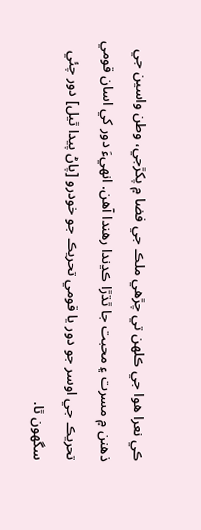ڪي نعرا هوا جي ڪلهن تي چڙهي ملڪ جي فضا ۾ پکڙجي، وطن واسين جي ذهنن ۾ مسرت ۽ محبت جا ٿڌڙا ڪڍندا رهندا آهن. انهيءَ دور کي اسان قومي تحريڪ جي اوسر جو دور يا قومي تحريڪ جو خودرو [پاڻ پيدا ٿيل] دور چئي سگهون ٿا.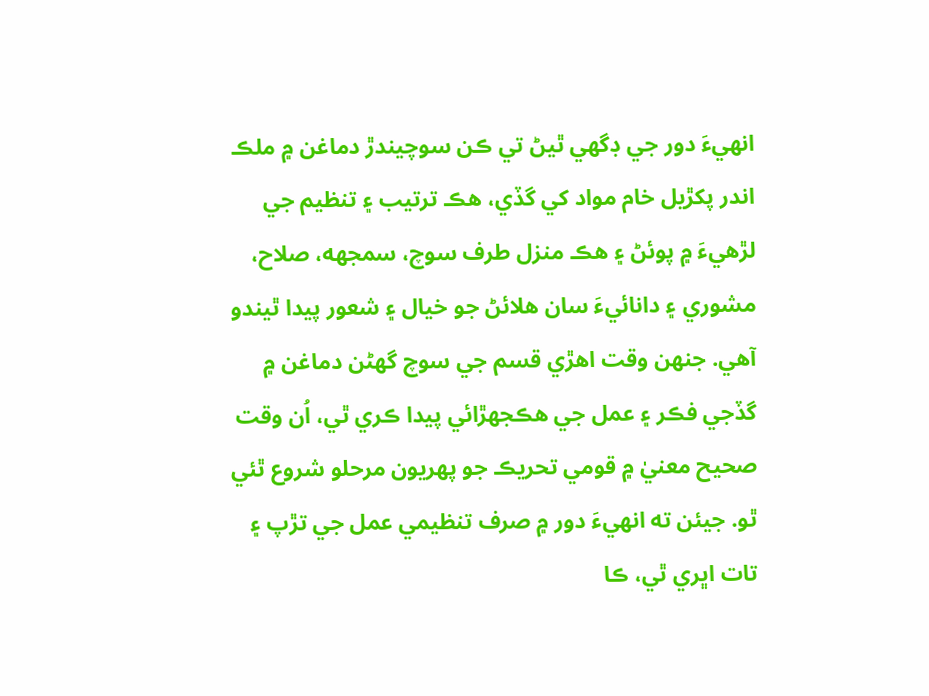انهيءَ دور جي ڊگهي ٿيڻ تي ڪن سوچيندڙ دماغن ۾ ملڪ اندر پکڙيل خام مواد کي گڏي، هڪ ترتيب ۽ تنظيم جي لڙهيءَ ۾ پوئڻ ۽ هڪ منزل طرف سوچ، سمجهه، صلاح، مشوري ۽ دانائيءَ سان هلائڻ جو خيال ۽ شعور پيدا ٿيندو آهي. جنهن وقت اهڙي قسم جي سوچ گهڻن دماغن ۾ گڏجي فڪر ۽ عمل جي هڪجهڙائي پيدا ڪري ٿي، اُن وقت صحيح معنيٰ ۾ قومي تحريڪ جو پهريون مرحلو شروع ٿئي ٿو. جيئن ته انهيءَ دور ۾ صرف تنظيمي عمل جي تڙپ ۽ تات اڀري ٿي، ڪا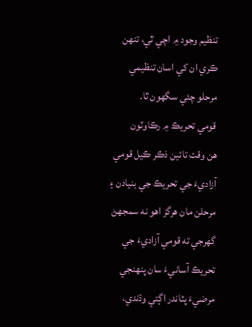تنظيم وجود ۾ اچي ٿي، تنهن ڪري ان کي اسان تنظيمي مرحلو چئي سگهون ٿا.
قومي تحريڪ ۾ رڪاوٽون
هن وقت تائين ذڪر ڪيل قومي آزاديءَ جي تحريڪ جي بنيادن ۽ مرحلن مان هرگز اهو نه سمجهڻ گهرجي ته قومي آزاديءَ جي تحريڪ آسانيءَ سان پنهنجي مرضيءَ پٽاندر اڳتي وڌندي،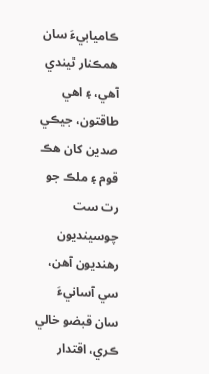ڪاميابيءَ سان همڪنار ٿيندي آهي، ۽ اهي طاقتون، جيڪي صدين کان هڪ قوم ۽ ملڪ جو رت ست چوسينديون رهنديون آهن، سي آسانيءَ سان قبضو خالي ڪري، اقتدار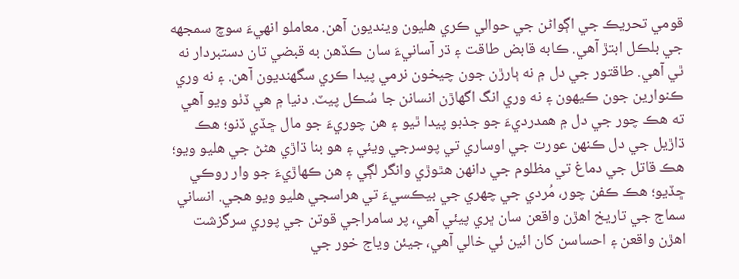قومي تحريڪ جي اڳواڻن جي حوالي ڪري هليون وينديون آهن. معاملو انهيءَ سوچ سمجهه جي بلڪل ابتڙ آهي. ڪابه قابض طاقت ۽ ڌر آسانيءَ سان ڪڏهن به قبضي تان دستبردار نه ٿي آهي. طاقتور جي دل ۾ نه ٻارڙن جون چيخون نرمي پيدا ڪري سگهنديون آهن. ۽ نه وري ڪنوارين جون ڪيهون ۽ نه وري انگ اگهاڙن انسانن جا سُڪل پيٽ. دنيا ۾ هي ڏٺو ويو آهي ته هڪ چور جي دل ۾ همدرديءَ جو جذبو پيدا ٿيو ۽ هن چوريءَ جو مال ڇڏي ڏنو؛ هڪ ڌاڙيل جي دل ڪنهن عورت جي اوساري تي پوسرجي ويئي ۽ هو بنا ڌاڙي هڻڻ جي هليو ويو؛ هڪ قاتل جي دماغ تي مظلوم جي دانهن هٿوڙي وانگر لڳي ۽ هن ڪهاڙيءَ جو وار روڪي ڇڏيو؛ هڪ ڪفن چور، مُردي جي چهري جي بيڪسيءَ تي هراسجي هليو ويو هجي. انساني سماج جي تاريخ اهڙن واقعن سان ڀري پيئي آهي، پر سامراجي قوتن جي پوري سرگزشت اهڙن واقعن ۽ احساسن کان ائين ئي خالي آهي، جيئن وياج خور جي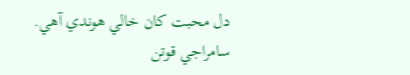دل محبت کان خالي هوندي آهي.
سامراجي قوتن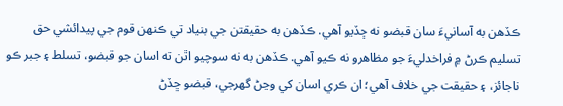ڪڏهن به آسانيءَ سان قبضو نه ڇڏيو آهي. ڪڏهن به حقيقتن جي بنياد تي ڪنهن قوم جي پيدائشي حق تسليم ڪرڻ ۾ فراخدليءَ جو مظاهرو نه ڪيو آهي. ڪڏهن به نه سوچيو اٿن ته اسان جو قبضو، تسلط ۽ جبر ڪو ناجائز، ۽ حقيقت جي خلاف آهي؛ ان ڪري اسان کي وڃڻ گهرجي، قبضو ڇڏڻ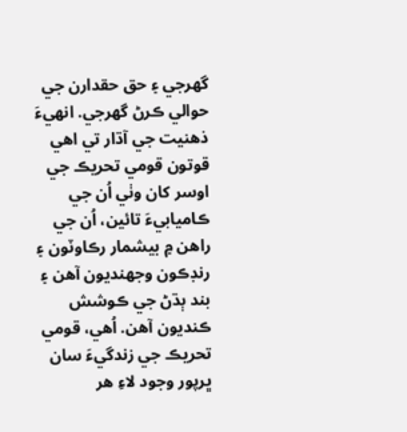گهرجي ۽ حق حقدارن جي حوالي ڪرڻ گهرجي. انهيءَ ذهنيت جي آڌار تي اهي قوتون قومي تحريڪ جي اوسر کان وٺي اُن جي ڪاميابيءَ تائين، اُن جي راهن ۾ بيشمار رڪاوٽون ۽ رنڊڪون وجهنديون آهن ۽ بند ٻڌڻ جي ڪوشش ڪنديون آهن. اُهي، قومي تحريڪ جي زندگيءَ سان ڀرپور وجود لاءِ هر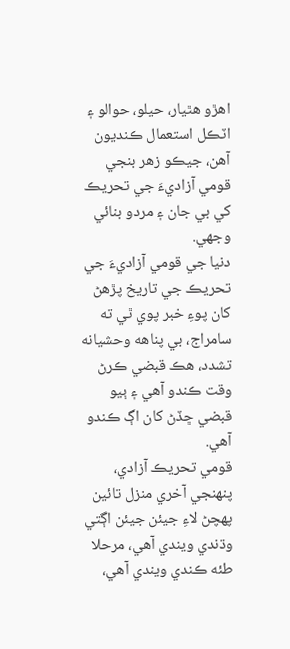اهڙو هٿيار، حيلو، حوالو ۽ اٽڪل استعمال ڪنديون آهن، جيڪو زهر بنجي قومي آزاديءَ جي تحريڪ کي بي جان ۽ مردو بنائي وجهي.
دنيا جي قومي آزاديءَ جي تحريڪ جي تاريخ پڙهڻ کان پوءِ خبر پوي ٿي ته سامراج، بي پناهه وحشيانه تشدد، هڪ قبضي ڪرڻ وقت ڪندو آهي ۽ ٻيو قبضي ڇڏڻ کان اڳ ڪندو آهي.
قومي تحريڪ آزادي، پنهنجي آخري منزل تائين پهچڻ لاءِ جيئن جيئن اڳتي وڌندي ويندي آهي، مرحلا طئه ڪندي ويندي آهي،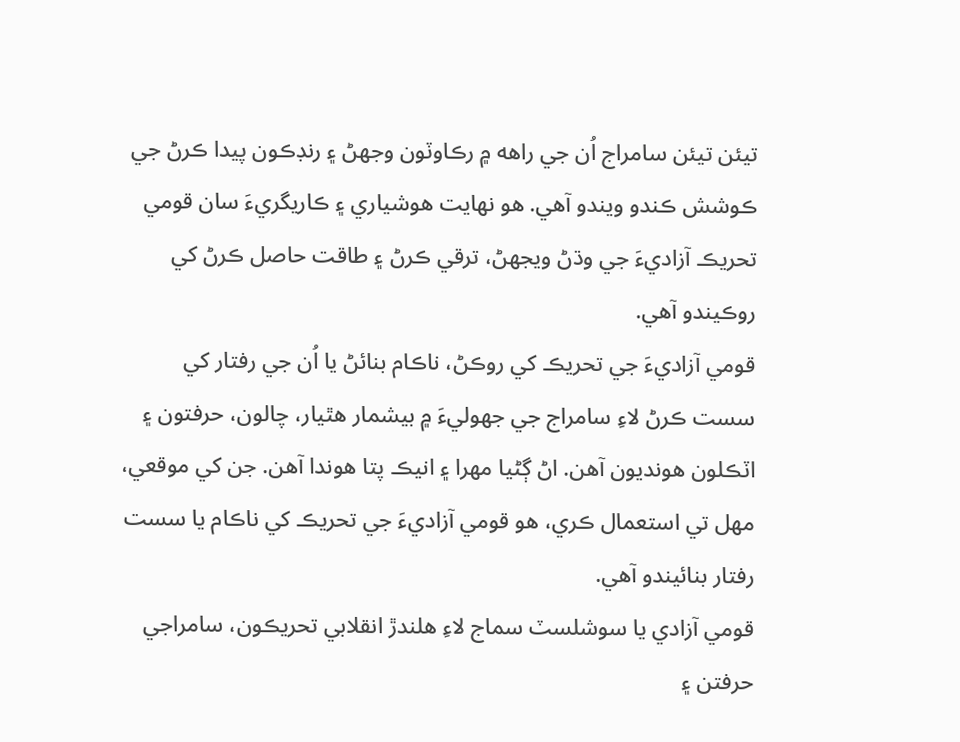تيئن تيئن سامراج اُن جي راهه ۾ رڪاوٽون وجهڻ ۽ رنڊڪون پيدا ڪرڻ جي ڪوشش ڪندو ويندو آهي. هو نهايت هوشياري ۽ ڪاريگريءَ سان قومي تحريڪ آزاديءَ جي وڌڻ ويجهڻ، ترقي ڪرڻ ۽ طاقت حاصل ڪرڻ کي روڪيندو آهي.
قومي آزاديءَ جي تحريڪ کي روڪڻ، ناڪام بنائڻ يا اُن جي رفتار کي سست ڪرڻ لاءِ سامراج جي جهوليءَ ۾ بيشمار هٿيار، چالون، حرفتون ۽ اٽڪلون هونديون آهن. اڻ ڳڻيا مهرا ۽ انيڪ پتا هوندا آهن. جن کي موقعي، مهل تي استعمال ڪري، هو قومي آزاديءَ جي تحريڪ کي ناڪام يا سست رفتار بنائيندو آهي.
قومي آزادي يا سوشلسٽ سماج لاءِ هلندڙ انقلابي تحريڪون، سامراجي حرفتن ۽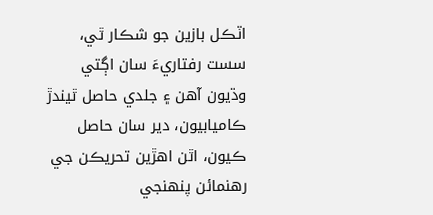اٽڪل بازين جو شڪار ٿي، سست رفتاريءَ سان اڳتي وڌيون آهن ۽ جلدي حاصل ٿيندڙ ڪاميابيون، دير سان حاصل ڪيون، اٿن اهڙين تحريڪن جي رهنمائن پنهنجي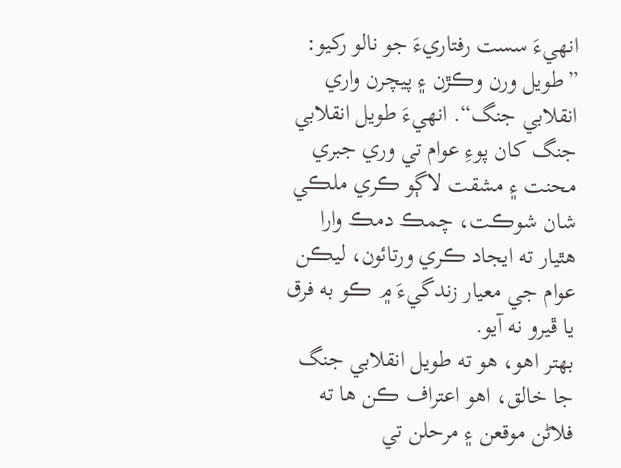انهيءَ سست رفتاريءَ جو نالو رکيو: ”طويل ورن وڪڙن ۽ پيچرن واري انقلابي جنگ“. انهيءَ طويل انقلابي جنگ کان پوءِ عوام تي وري جبري محنت ۽ مشقت لاڳو ڪري ملڪي شان شوڪت، چمڪ دمڪ وارا هٿيار ته ايجاد ڪري ورتائون، ليڪن عوام جي معيار زندگيءَ ۾ ڪو به فرق يا ڦيرو نه آيو.
بهتر اهو، هو ته طويل انقلابي جنگ جا خالق، اهو اعتراف ڪن ها ته فلاڻن موقعن ۽ مرحلن تي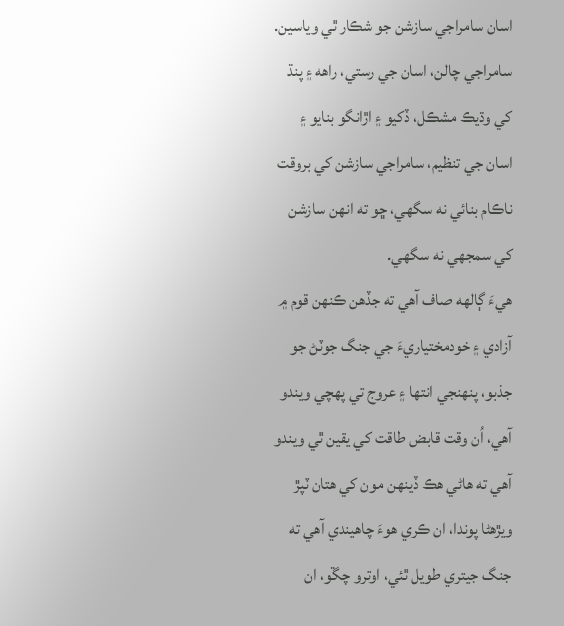اسان سامراجي سازشن جو شڪار ٿي وياسين. سامراجي چالن، اسان جي رستي، راهه ۽ پنڌ کي وڌيڪ مشڪل، ڏکيو ۽ اڙانگو بنايو ۽ اسان جي تنظيم، سامراجي سازشن کي بروقت ناڪام بنائي نه سگهي، ڇو ته انهن سازشن کي سمجهي نه سگهي.
هيءَ ڳالهه صاف آهي ته جڏهن ڪنهن قوم ۾ آزادي ۽ خودمختياريءَ جي جنگ جوٽڻ جو جذبو، پنهنجي انتها ۽ عروج تي پهچي ويندو آهي، اُن وقت قابض طاقت کي يقين ٿي ويندو آهي ته هاڻي هڪ ڏينهن مون کي هتان ٽپڙ ويڙهڻا پوندا، ان ڪري هوءَ چاهيندي آهي ته جنگ جيتري طويل ٿئي، اوترو چڱو، ان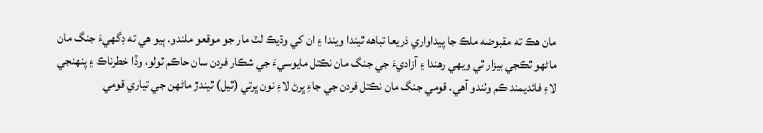مان هڪ ته مقبوضه ملڪ جا پيداواري ذريعا تباهه ٿيندا ويندا ۽ ان کي وڌيڪ لٽ مار جو موقعو ملندو. ٻيو هي ته ڊگهيءَ جنگ مان ماڻهو ٿڪجي بيزار ٿي ويهي رهندا ۽ آزاديءَ جي جنگ مان نڪتل مايوسيءَ جي شڪار فردن سان حاڪم ٽولو، وڏا خطرناڪ ۽ پنهنجي لاءِ فائديمند ڪم وٺندو آهي. قومي جنگ مان نڪتل فردن جي جاءِ ڀرڻ لاءِ نون ڀرتي (ٿيل) ٿيندڙ ماڻهن جي تياري قومي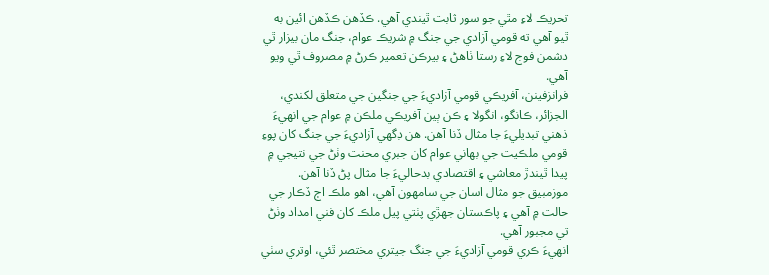تحريڪ لاءِ مٿي جو سور ثابت ٿيندي آهي. ڪڏهن ڪڏهن ائين به ٿيو آهي ته قومي آزادي جي جنگ ۾ شريڪ عوام، جنگ مان بيزار ٿي دشمن فوج لاءِ رستا ٺاهڻ ۽ بيرڪن تعمير ڪرڻ ۾ مصروف ٿي ويو آهي.
فرانزفينن، آفريڪي قومي آزاديءَ جي جنگين جي متعلق لکندي، الجزائر، ڪانگو، انگولا ۽ ڪن ٻين آفريڪي ملڪن ۾ عوام جي انهيءَ ذهني تبديليءَ جا مثال ڏنا آهن. هن ڊگهي آزاديءَ جي جنگ کان پوءِ قومي ملڪيت جي بهاني عوام کان جبري محنت وٺڻ جي نتيجي ۾ پيدا ٿيندڙ معاشي ۽ اقتصادي بدحاليءَ جا مثال پڻ ڏنا آهن.
موزمبيق جو مثال اسان جي سامهون آهي، اهو ملڪ اڄ ڏڪار جي حالت ۾ آهي ۽ پاڪستان جهڙي پٺتي پيل ملڪ کان فني امداد وٺڻ تي مجبور آهي.
انهيءَ ڪري قومي آزاديءَ جي جنگ جيتري مختصر ٿئي، اوتري سٺي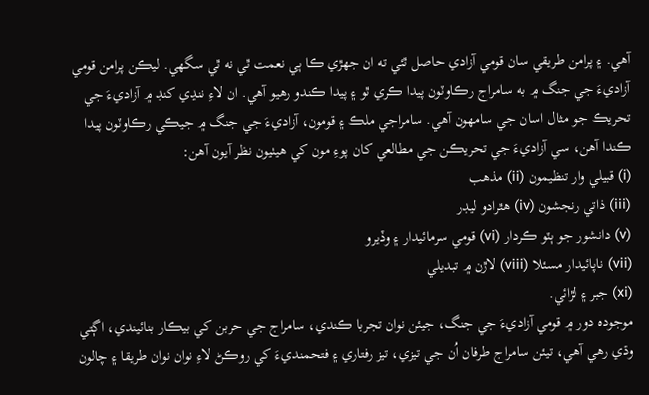آهي. ۽ پرامن طريقي سان قومي آزادي حاصل ٿئي ته ان جهڙي ڪا ٻي نعمت ٿي نه ٿي سگهي. ليڪن پرامن قومي آزاديءَ جي جنگ ۾ به سامراج رڪاوٽون پيدا ڪري ٿو ۽ پيدا ڪندو رهيو آهي. ان لاءِ ننڍي کنڊ ۾ آزاديءَ جي تحريڪ جو مثال اسان جي سامهون آهي. سامراجي ملڪ ۽ قومون، آزاديءَ جي جنگ ۾ جيڪي رڪاوٽون پيدا ڪندا آهن، سي آزاديءَ جي تحريڪن جي مطالعي کان پوءِ مون کي هيٺيون نظر آيون آهن:
(i) قبيلي وار تنظيمون (ii) مذهب
(iii) ذاتي رنجشون (iv) هٿرادو ليڊر
(v) دانشور جو ٻٽو ڪردار (vi) قومي سرمائيدار ۽ وڏيرو
(vii) ناپائيدار مسئلا (viii) لاڙن ۾ تبديلي
(xi) جبر ۽ لڙائي.
موجوده دور ۾ قومي آزاديءَ جي جنگ، جيئن نوان تجربا ڪندي، سامراج جي حربن کي بيڪار بنائيندي، اڳتي وڌي رهي آهي، تيئن سامراج طرفان اُن جي تيزي، تيز رفتاري ۽ فتحمنديءَ کي روڪڻ لاءِ نوان نوان طريقا ۽ چالون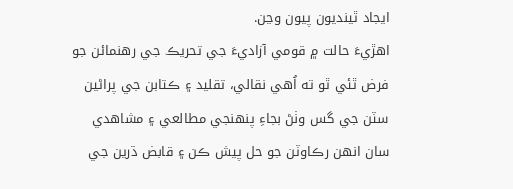ايجاد ٿينديون پيون وڃن.
اهڙيءَ حالت ۾ قومي آزاديءَ جي تحريڪ جي رهنمائن جو فرض ٿئي ٿو ته اُهي نقالي، تقليد ۽ ڪتابن جي پراڻين سٽن جي گس وٺڻ بجاءِ پنهنجي مطالعي ۽ مشاهدي سان انهن رڪاوٽن جو حل پيش ڪن ۽ قابض ڌرين جي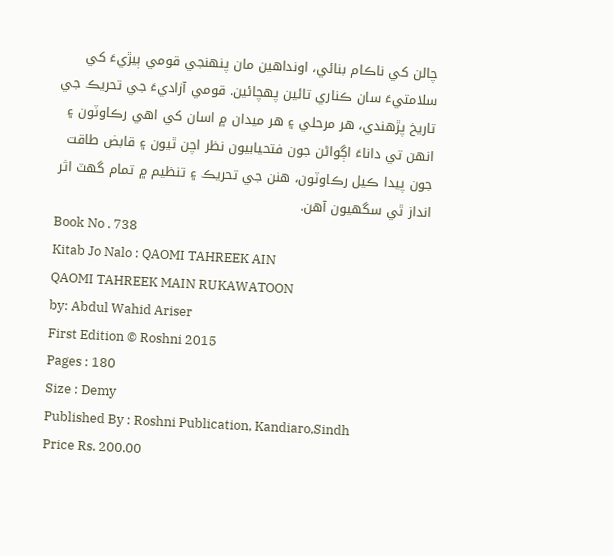چالن کي ناڪام بنائي، اونداهين مان پنهنجي قومي ٻيڙيءَ کي سلامتيءَ سان ڪناري تائين پهچائين. قومي آزاديءَ جي تحريڪ جي تاريخ پڙهندي، هر مرحلي ۽ هر ميدان ۾ اسان کي اهي رڪاوٽون ۽ انهن تي داناءَ اڳواڻن جون فتحيابيون نظر اچن ٿيون ۽ قابض طاقت جون پيدا ڪيل رڪاوٽون، هنن جي تحريڪ ۽ تنظيم ۾ تمام گهٽ اثر انداز ٿي سگهيون آهن.
Book No . 738
Kitab Jo Nalo : QAOMI TAHREEK AIN
QAOMI TAHREEK MAIN RUKAWATOON
by: Abdul Wahid Ariser
First Edition © Roshni 2015
Pages : 180
Size : Demy
Published By : Roshni Publication, Kandiaro,Sindh
Price Rs. 200.00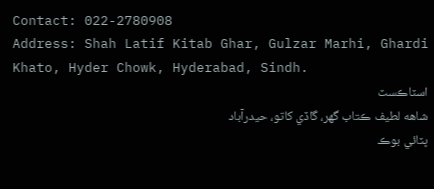Contact: 022-2780908
Address: Shah Latif Kitab Ghar, Gulzar Marhi, Ghardi Khato, Hyder Chowk, Hyderabad, Sindh.
اسٽاڪسٽ
شاهه لطيف ڪتاب گهر، گاڏي کاتو، حيدرآباد
ڀٽائي بوڪ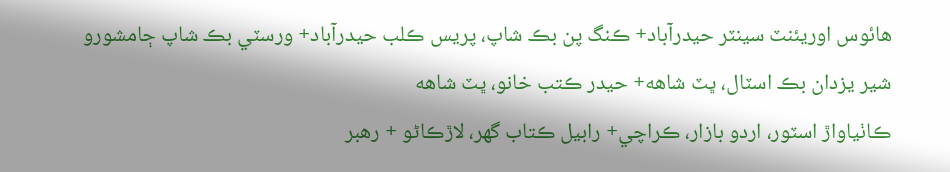هائوس اوريئنٽ سينٽر حيدرآباد+ ڪنگ پن بڪ شاپ، پريس ڪلب حيدرآباد+ ورسٽي بڪ شاپ ڄامشورو
شير يزدان بڪ اسٽال، ڀٽ شاهه+ حيدر ڪتب خانو، ڀٽ شاهه
ڪاٺياواڙ اسٽور، اردو بازار، ڪراچي+ رابيل ڪتاب گهر، لاڙڪاڻو + رهبر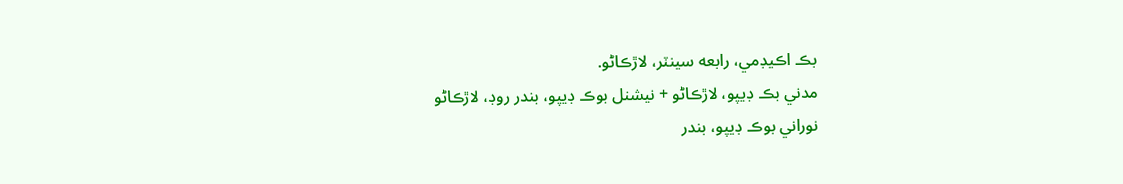بڪ اڪيڊمي، رابعه سينٽر، لاڙڪاڻو.
مدني بڪ ڊيپو، لاڙڪاڻو + نيشنل بوڪ ڊيپو، بندر روڊ، لاڙڪاڻو
نوراني بوڪ ڊيپو، بندر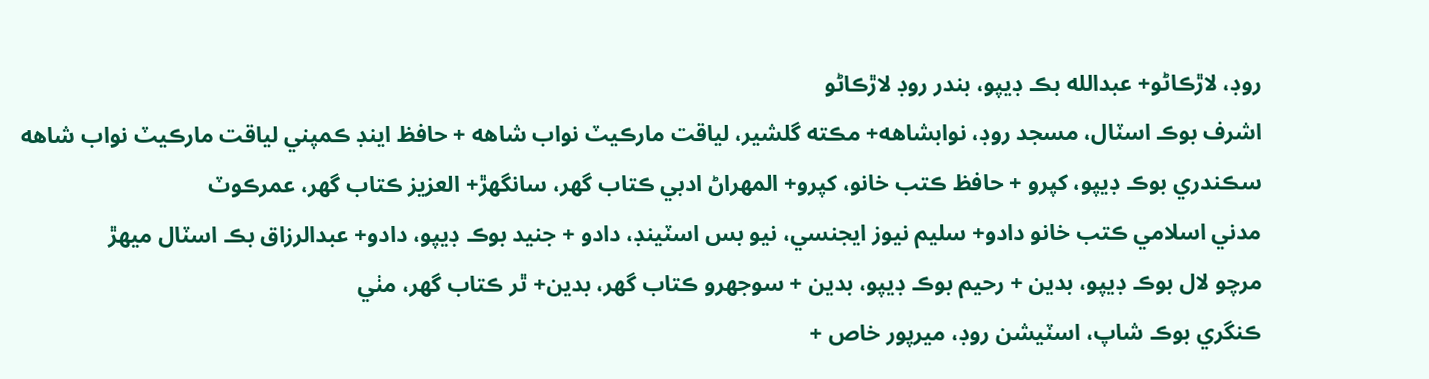روڊ، لاڙڪاڻو+ عبدالله بڪ ڊيپو، بندر روڊ لاڙڪاڻو
اشرف بوڪ اسٽال، مسجد روڊ، نوابشاهه+ مڪته گلشير، لياقت مارڪيٽ نواب شاهه + حافظ اينڊ ڪمپني لياقت مارڪيٽ نواب شاهه
سڪندري بوڪ ڊيپو، کپرو + حافظ ڪتب خانو، کپرو+ المهراڻ ادبي ڪتاب گهر، سانگهڙ+ العزيز ڪتاب گهر، عمرڪوٽ
مدني اسلامي ڪتب خانو دادو+ سليم نيوز ايجنسي، نيو بس اسٽينڊ، دادو + جنيد بوڪ ڊيپو، دادو+ عبدالرزاق بڪ اسٽال ميهڙ
مرچو لال بوڪ ڊيپو، بدين + رحيم بوڪ ڊيپو، بدين + سوجهرو ڪتاب گهر، بدين+ ٿر ڪتاب گهر، مٺي
ڪنگري بوڪ شاپ، اسٽيشن روڊ، ميرپور خاص +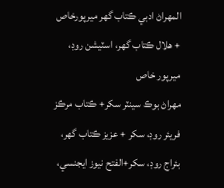المهراڻ ادبي ڪتاب گهر ميرپورخاص + هلال ڪتاب گهر، اسٽيشن روڊ، ميرپور خاص
مهراڻ بوڪ سينٽر سکر+ ڪتاب مرڪز فريئر روڊ، سکر + عزيز ڪتاب گهر، بئراج روڊ، سکر+الفتح نيوز ايجنسي،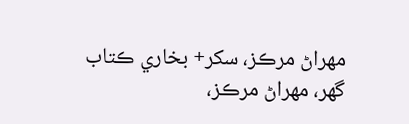مهراڻ مرڪز، سکر+ بخاري ڪتاب گهر، مهراڻ مرڪز،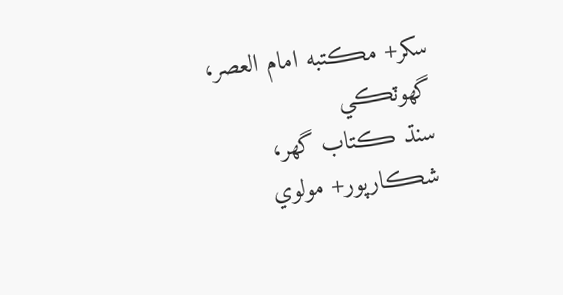سکر+ مڪتبه امام العصر، گهوٽڪي
سنڌ ڪتاب گهر، شڪارپور+ مولوي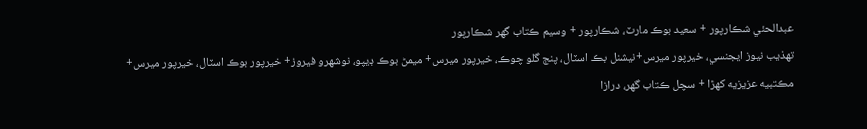عبدالحئي شڪارپور + سعيد بوڪ مارٽ، شڪارپور + وسيم ڪتاب گهر شڪارپور
تهذيب نيوز ايجنسي، خيرپور ميرس+نيشنل بڪ اسٽال، پنج گلو چوڪ، خيرپور ميرس+ ميمڻ بوڪ ڊيپو، نوشهرو فيروز+ خيرپور بوڪ اسٽال، خيرپور ميرس+ مڪتبيه عزيزيه کهڙا + سچل ڪتاب گهر، درازا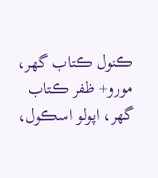ڪنول ڪتاب گهر، مورو+ ظفر ڪتاب گهر، اپولو اسڪول،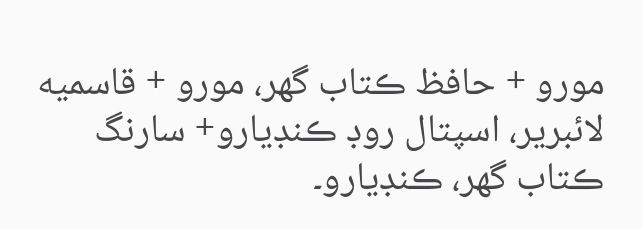مورو + حافظ ڪتاب گهر، مورو + قاسميه لائبرير، اسپتال روڊ ڪنڊيارو+ سارنگ ڪتاب گهر، ڪنڊيارو۔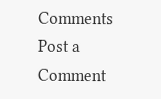Comments
Post a Comment